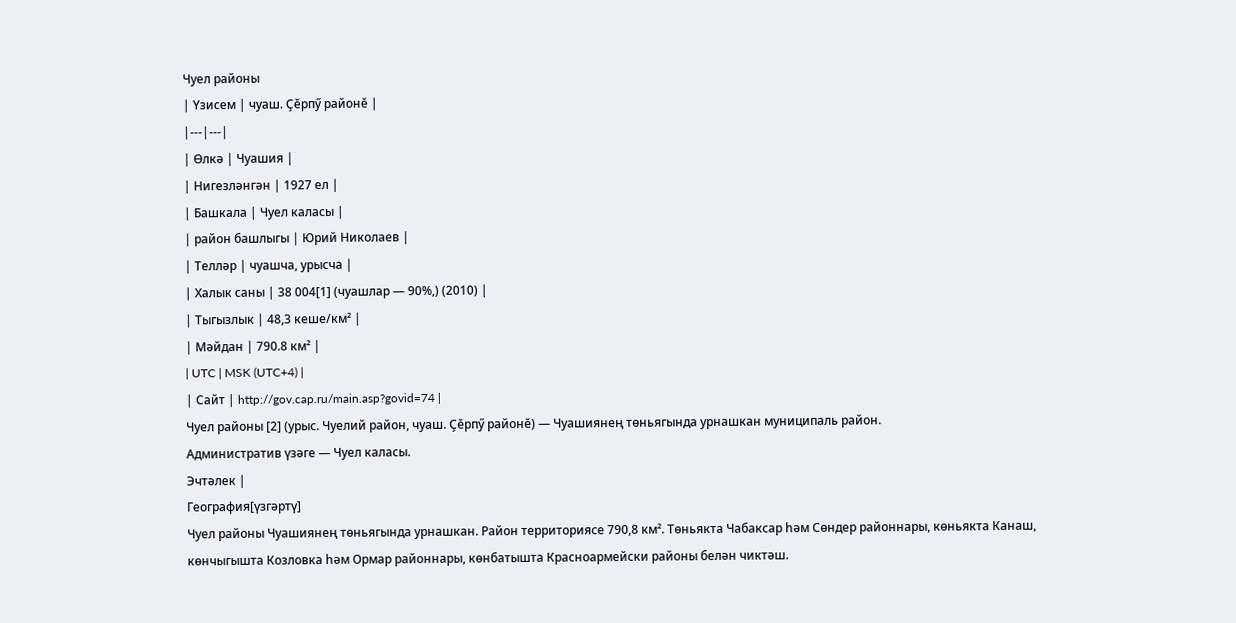Чуел районы
| Үзисем | чуаш. Çĕрпӳ районĕ |
|---|---|
| Өлкә | Чуашия |
| Нигезләнгән | 1927 ел |
| Башкала | Чуел каласы |
| район башлыгы | Юрий Николаев |
| Телләр | чуашча, урысча |
| Халык саны | 38 004[1] (чуашлар — 90%,) (2010) |
| Тыгызлык | 48,3 кеше/км² |
| Мәйдан | 790.8 км² |
| UTC | MSK (UTC+4) |
| Сайт | http://gov.cap.ru/main.asp?govid=74 |
Чуел районы [2] (урыс. Чуелий район, чуаш. Çĕрпӳ районĕ) — Чуашиянең төньягында урнашкан муниципаль район.
Административ үзәге — Чуел каласы.
Эчтәлек |
География[үзгәртү]
Чуел районы Чуашиянең төньягында урнашкан. Район территориясе 790,8 км². Төньякта Чабаксар һәм Сөндер районнары, көньякта Канаш, көнчыгышта Козловка һәм Ормар районнары, көнбатышта Красноармейски районы белән чиктәш.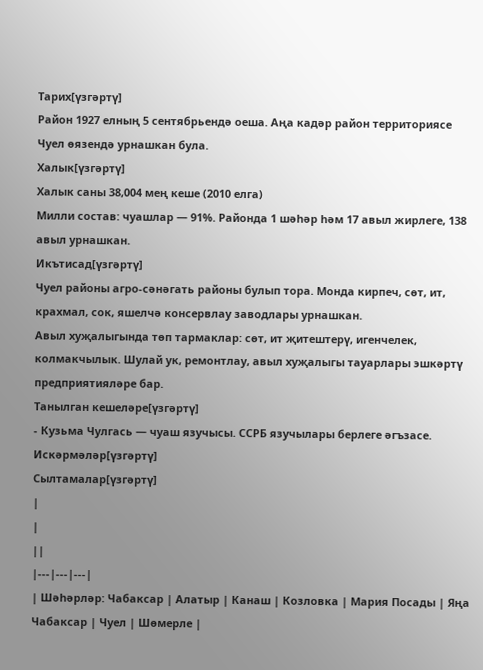Тарих[үзгәртү]
Район 1927 елның 5 сентябрьендә оеша. Аңа кадәр район территориясе Чуел өязендә урнашкан була.
Халык[үзгәртү]
Халык саны 38,004 мең кеше (2010 елга)
Милли состав: чуашлар — 91%. Районда 1 шәһәр һәм 17 авыл жирлеге, 138 авыл урнашкан.
Икътисад[үзгәртү]
Чуел районы агро-сәнәгать районы булып тора. Монда кирпеч, сөт, ит, крахмал, сок, яшелчә консервлау заводлары урнашкан.
Авыл хуҗалыгында төп тармаклар: сөт, ит җитештерү, игенчелек, колмакчылык. Шулай ук, ремонтлау, авыл хуҗалыгы тауарлары эшкәртү предприятияләре бар.
Танылган кешеләре[үзгәртү]
- Кузьма Чулгась — чуаш язучысы. ССРБ язучылары берлеге әгъзасе.
Искәрмәләр[үзгәртү]
Сылтамалар[үзгәртү]
|
|
||
|---|---|---|
| Шәһәрләр: Чабаксар | Алатыр | Канаш | Козловка | Мария Посады | Яңа Чабаксар | Чуел | Шөмерле |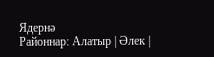Ядернә
Районнар: Алатыр | Әлек |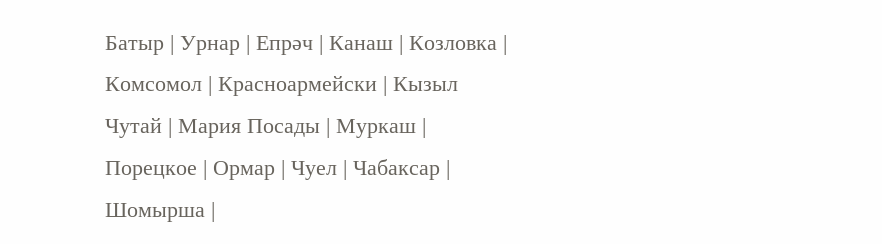Батыр | Урнар | Епрәч | Канаш | Козловка | Комсомол | Красноармейски | Кызыл Чутай | Мария Посады | Муркаш | Порецкое | Ормар | Чуел | Чабаксар | Шомырша |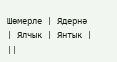Шөмерле | Ядернә | Ялчык | Янтык |
||